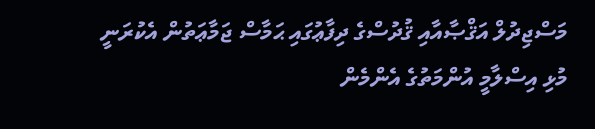މަސްޖިދުލް އަޤްޞާއާއި ޤުދުސްގެ ދިފާޢުގައި ޙަމާސް ޖަމާޢަތުން އެކުރަނީ މުޅި އިސްލާމީ އުންމަތުގެ އެންމެން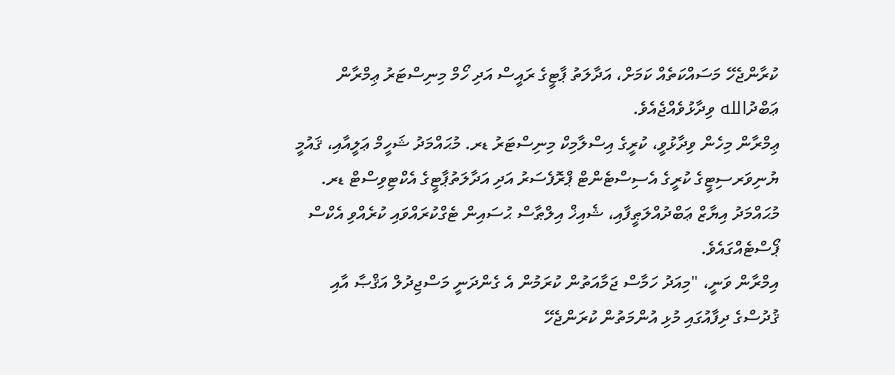ކުރާންޖެހޭ މަސައްކަތެއް ކަމަށް، އަދާލަތު ޕާޓީގެ ރައީސް އަދި ހޯމް މިނިސްޓަރު ޢިމްރާން ޢަބްދުالله ވިދާޅުވެއްޖެއެވެ.
ޢިމްރާން މިހެން ވިދާޅުވީ، ކުރީގެ އިސްލާމިކް މިނިސްޓަރު ޑރ. މުޙައްމަދު ޝަހީމް ޢަލީއާއި، ޤައުމީ ޔުނިވަރސިޓީގެ ކުރީގެ އެސިސްޓެންޓް ޕްރޮފެސަރު އަދި އަދާލަތުޕާޓީގެ އެކްޓިވިސްޓް ޑރ. މުޙައްމަދު އިޔާޒް ޢަބްދުއްލަޠީފާއި، ޝެއިޚް އިލްޠާސް ޙުސައިން ޓެގްކުރައްވައި ކުރެއްވި އެކްސް ޕޯސްޓެއްގައެވެ.
އިމްރާން ވަނީ، "މިއަދު ހަމާސް ޖަމާއަތުން ކުރަމުން އެ ގެންދަނީ މަސްޖިދުލް އަޤްޞާ އާއި ޤުދުސްގެ ދިފާއުގައި މުޅި އުންމަތުން ކުރަންޖެހޭ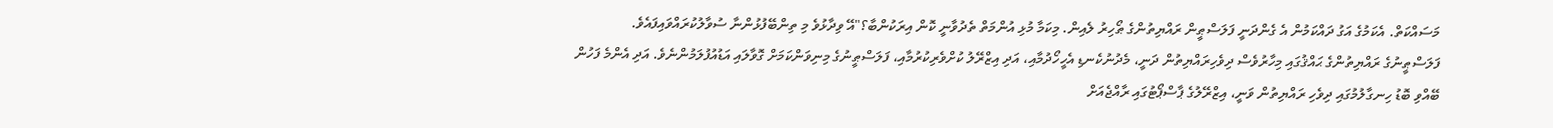މަސައްކަތް. އެކަމުގެ އަގު ދައްކަމުން އެ ގެންދަނީ ފަލަސްޠީން ރައްޔިތުންގެ ޠޯހިރު ލެއިން. މިކަމާ މުޅި އުންމަތް ތެދުވާނީ ކޮން އިރަކުންބާ؟"އޭ ވިދާޅުވެ މި ތިންބޭފުޅުންނާ ސުވާލުކުރައްވައިފައެވެ.
ފަލަސްޠީނުގެ ރައްޔިތުންގެ ޙައްޤުގައި މިހާރުވެސް ދިވެހިރައްޔިތުން ދަނީ، މެދުނުކެނޑި އެހީހޯދުމާއި، އަދި އިޒްރޭލު ކުށްވެރިކުރުމާއި، ފަލަސްޠީނުގެ މިނިވަންކަމަށް ގޮވާލައި އަޑުއުފުލަމުންނެވެ. އަދި އެންމެ ފަހުން ބޭއްވި ބޮޑު ހިނގާލުމުގައި ދިވެހި ރައްޔިތުން ވަނީ، އިޒްރޭލުގެ ޕާސްޕޯޓުގައި ރާއްޖެއަށް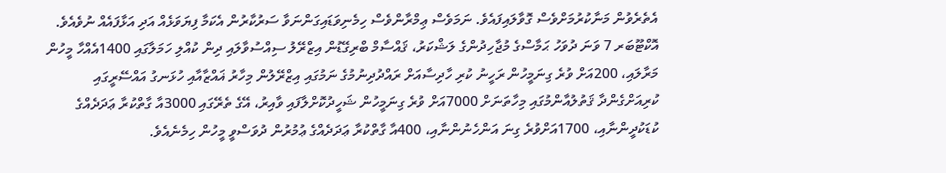އެތެރެވުން މަނާކުރުމަށްވެސް ގޮވާލައިފައެވެ. ނަމަވެސް ޢިމްރާންވެސް ހިމެނިވަޑައިގަންނަވާ ސަރުކާރުން އެކަމާ ފިޔަވަޅެއް އަދި އަޅާފައެއް ނުވެއެވެ.
އޮކްޓޫބަރ 7 ވަނަ ދުވަހު ޙަމާސްގެ މުޖާހިދުންގެ ލަޝްކަރު، ޤައްސާމް ބްރިގޭޑުން އިޒްރޭލު ސިއްސުވާލައި ދިން ކުއްލި ހަމަލާގައި 1400އެއްހާ މީހުން މަރާލައި، 200އަށް ވުރެ ގިނަމީހުން ރަހީނު ކުރި ހާދިސާއަށް ރައްދުދިނުމުގެ ނަމުގައި އިޒްރޭލުން މިހާރު ޣައްޒާއާއި ހުޅަނގު އައްސޭރީގައި ކުރިއަށްގެންދާ ޤަތުލުއާންމުގައި މިހާތަނަށް 7000އަށް ވުރެ ގިނަމީހުން ޝަހީދުކޮށްލާފައި ވާއިރު، އޭގެ ތެރޭގައި 3000އާ ގާތްކުރާ ޢަދަދެއްގެ ކުޑަކުދީންނާއި، 1700އަށްވުރެ ގިނަ އަންހެނުންނާއި، 400އާ ގާތްކުރާ ޢަދަދެއްގެ ޢުމުރުން ދުވަސްވީ މީހުން ހިމެނެއެވެ.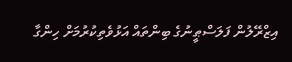އިޒްރޭލުން ފަލަސްޠީނުގެ ބިންތައް އަޅުވެތިކުރުމަށް ހިންގާ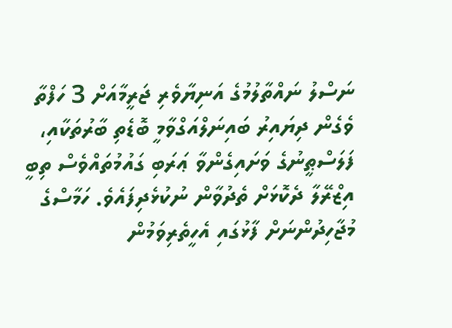ނަސްލު ނައްތާލުމުގެ އަނިޔާވެރި ޖަރީމާއަށް 3 ހަފްތާ ވެގެން ދިޔައިރު ބައިނަލްއަގްވާމީ ބޮޑެތި ބާރުތަކާއި، ފަލަސްޠީނުގެ ވަށައިގެންވާ ޢަރަބި ގައުމުތައްވެސް ތިބީ އިޒްރޭލާ ދެކޮޅަށް ތެދުވާން ނުކުޅެދިފައެވެ. ހަމާސްގެ މުޖާހިދުންނަށް ފާޅުގައި އެހީތެރިވަމުން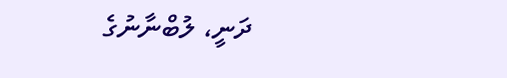ދަނީ، ލުބްނާނުގެ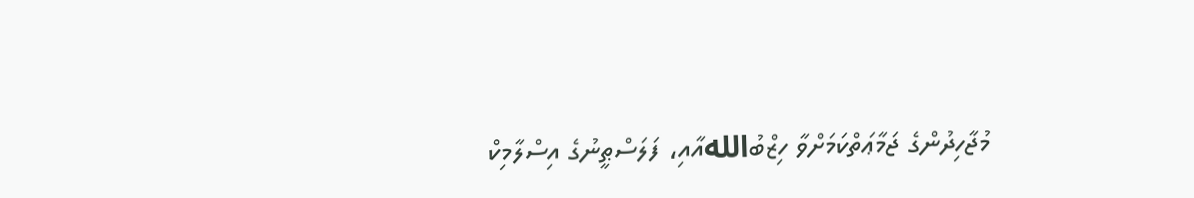މުޖާހިދުންގެ ޖަމާޢަތްކަމަށްވާ ހިޒްބުاللهއާއި، ފަލަސްޠީނުގެ އިސްލާމިކް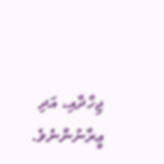ޖިހާދާއި، އަދި ޢީރާނުންނެވެ.